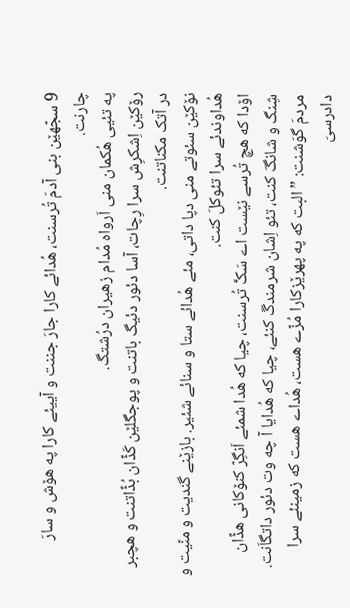9 سجّهێن بنی آدمَ تُرسنت، هُدائے کارا جارَ جننت و آییئے کارا په هۆش و سارَ چارنت.
په تئیی هُکمان منی اَرواه مُدام زهیران درُشتگ.
رۆکێن اِشکرِش سرا رِچات، آسا دئور دئیگ باتنت و پوجگلێن کَڈّان بُڈّاتنت و هچبر در آتک مکناتنت.
نۆکێن سئوتے منی دپا داتی، مئے هُدائے ستا و سنائے شئیر. بازێنے گندیت و منّیت و هُداوندئے سرا تئوکلَ کنت.
اۆدا که هچ تُرسے نێست اے سَکَّ تُرسنت، چیا که هُدا شمئے اَنگِرّ کنۆکانی هڈّان شِنگ و شانگَ کنت، تئو اِشان شرمندگَ کنئے، چیا که هُدایا آ چه وت دئور داتگاَنت.
مردمَ گوَشنت: ”البت که په پهرێزکارا مُزّے هست، هُداے هست که زمینئے سرا دادرسیَ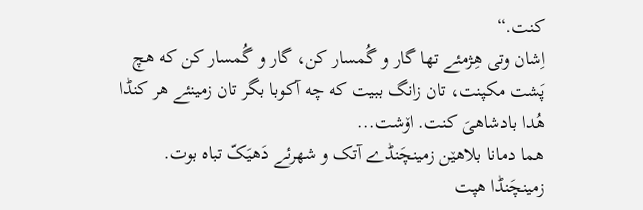کنت.“
اِشان وتی هِژمئے تها گار و گُمسار کن، گار و گُمسار کن که هچ پَشت مکپنت، تان زانگ ببیت که چه آکوبا بگر تان زمینئے هر کنڈا هُدا بادشاهیَ کنت. اۆشت...
هما دمانا بلاهێن زمینچَنڈے آتک و شهرئے دَهیَکّ تباه بوت. زمینچَنڈا هپت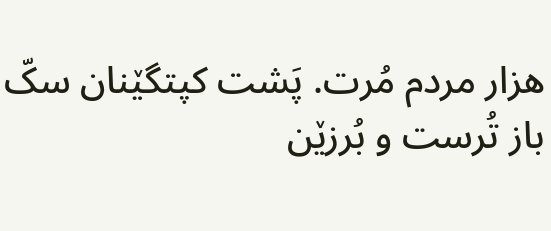هزار مردم مُرت. پَشت کپتگێنان سکّ باز تُرست و بُرزێن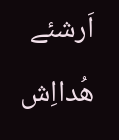اَرشئے هُدااِش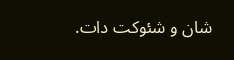شان و شئوکت دات.